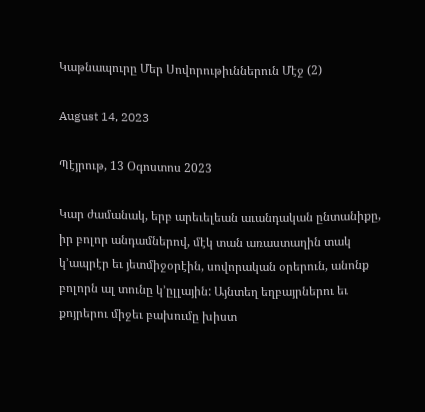Կաթնապուրը Մեր Սովորութիւններուն Մէջ (2)

August 14, 2023

Պէյրութ, 13 Օգոստոս 2023

Կար ժամանակ, երբ արեւելեան աւանդական ընտանիքը, իր բոլոր անդամներով, մէկ տան առաստաղին տակ կ’ապրէր եւ յետմիջօրէին, սովորական օրերուն, անոնք բոլորն ալ տունը կ’ըլլային: Այնտեղ եղբայրներու եւ քոյրերու միջեւ բախումը խիստ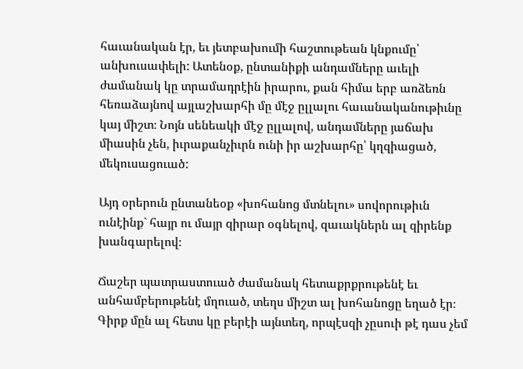հաւանական էր, եւ յետբախումի հաշտութեան կնքումը՝ անխուսափելի: Ատենօք, ընտանիքի անդամները աւելի ժամանակ կը տրամադրէին իրարու, քան հիմա երբ առձեռն հեռաձայնով այլաշխարհի մը մէջ ըլլալու հաւանականութիւնը կայ միշտ։ Նոյն սենեակի մէջ ըլլալով, անդամները յաճախ միասին չեն, իւրաքանչիւրն ունի իր աշխարհը՝ կղզիացած, մեկուսացուած:

Այդ օրերուն ընտանեօք «խոհանոց մտնելու» սովորութիւն ունէինք` հայր ու մայր զիրար օգնելով, զաւակներն ալ զիրենք խանգարելով։

Ճաշեր պատրաստուած ժամանակ հետաքրքրութենէ եւ անհամբերութենէ մղուած, տեղս միշտ ալ խոհանոցը եղած էր։ Գիրք մըն ալ հետս կը բերէի այնտեղ, որպէսզի չըսուի թէ դաս չեմ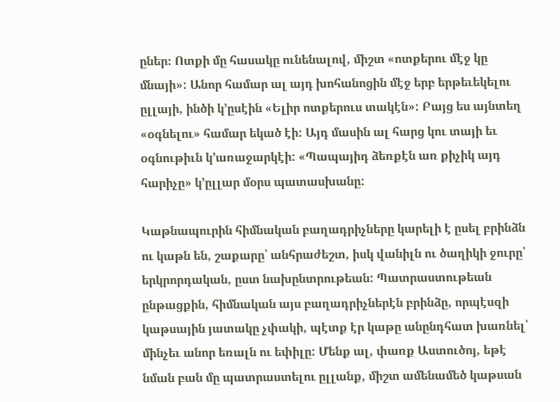ըներ։ Ոտքի մը հասակը ունենալով, միշտ «ոտքերու մէջ կը մնայի»: Անոր համար ալ այդ խոհանոցին մէջ երբ երթեւեկելու ըլլայի, ինծի կ’ըսէին «Ելիր ոտքերուս տակէն»: Բայց ես այնտեղ «օգնելու» համար եկած էի: Այդ մասին ալ հարց կու տայի եւ օգնութիւն կ’առաջարկէի: «Պապայիդ ձեռքէն առ քիչիկ այդ հարիչը» կ’ըլլար մօրս պատասխանը:

Կաթնապուրին հիմնական բաղադրիչները կարելի է ըսել բրինձն ու կաթն են, շաքարը՝ անհրաժեշտ, իսկ վանիլն ու ծաղիկի ջուրը՝ երկրորդական, ըստ նախընտրութեան: Պատրաստութեան ընթացքին, հիմնական այս բաղադրիչներէն բրինձը, որպէսզի կաթսային յատակը չփակի, պէտք էր կաթը անընդհատ խառնել՝ մինչեւ անոր եռալն ու եփիլը: Մենք ալ, փառք Աստուծոյ, եթէ նման բան մը պատրաստելու ըլլանք, միշտ ամենամեծ կաթսան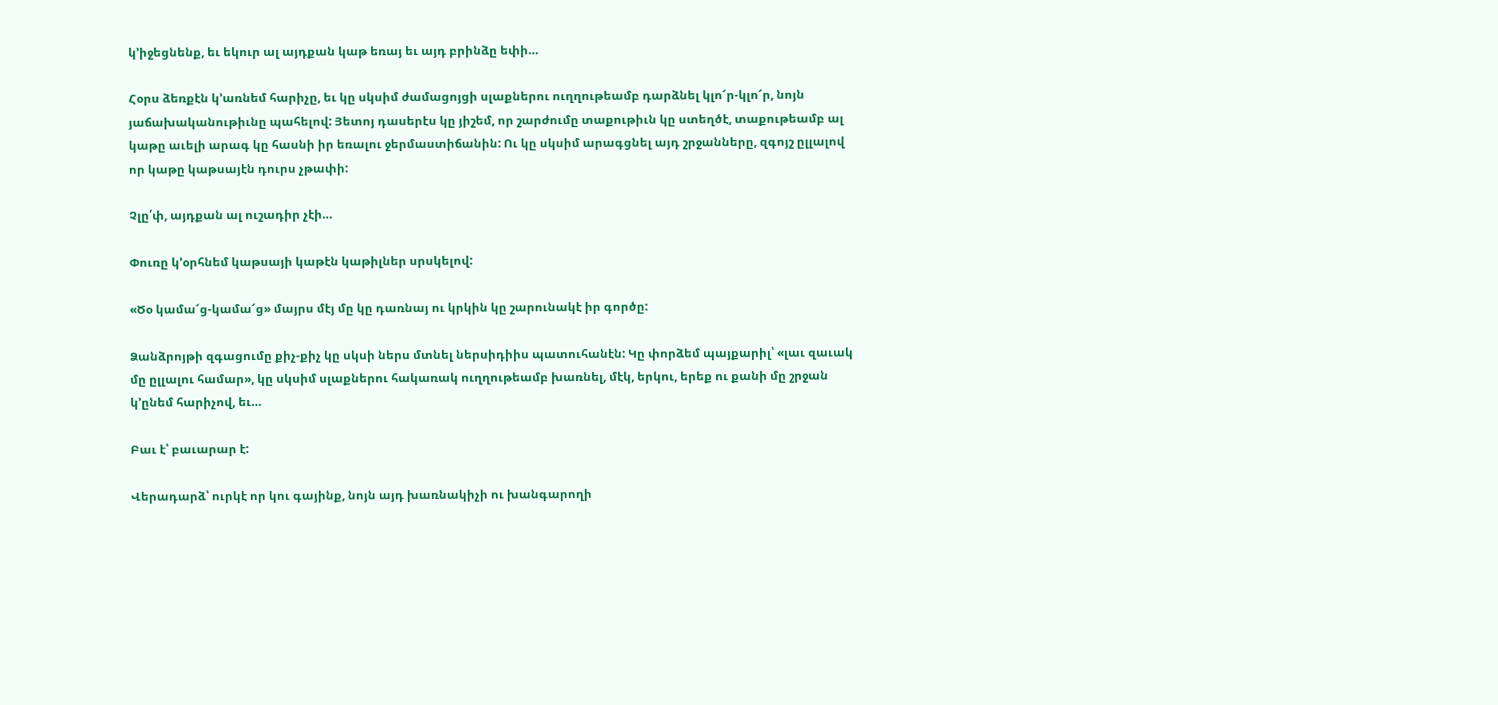կ’իջեցնենք, եւ եկուր ալ այդքան կաթ եռայ եւ այդ բրինձը եփի…

Հօրս ձեռքէն կ’առնեմ հարիչը, եւ կը սկսիմ ժամացոյցի սլաքներու ուղղութեամբ դարձնել կլո՜ր-կլո՜ր, նոյն յաճախականութիւնը պահելով: Յետոյ դասերէս կը յիշեմ, որ շարժումը տաքութիւն կը ստեղծէ, տաքութեամբ ալ կաթը աւելի արագ կը հասնի իր եռալու ջերմաստիճանին: Ու կը սկսիմ արագցնել այդ շրջանները, զգոյշ ըլլալով որ կաթը կաթսայէն դուրս չթափի:

Չլը՛փ, այդքան ալ ուշադիր չէի…

Փուռը կ’օրհնեմ կաթսայի կաթէն կաթիլներ սրսկելով:

«Ծօ կամա՜ց-կամա՜ց» մայրս մէյ մը կը դառնայ ու կրկին կը շարունակէ իր գործը:

Ձանձրոյթի զգացումը քիչ-քիչ կը սկսի ներս մտնել ներսիդիիս պատուհանէն: Կը փորձեմ պայքարիլ՝ «լաւ զաւակ մը ըլլալու համար», կը սկսիմ սլաքներու հակառակ ուղղութեամբ խառնել, մէկ, երկու, երեք ու քանի մը շրջան կ’ընեմ հարիչով, եւ…

Բաւ է՝ բաւարար է:

Վերադարձ՝ ուրկէ որ կու գայինք, նոյն այդ խառնակիչի ու խանգարողի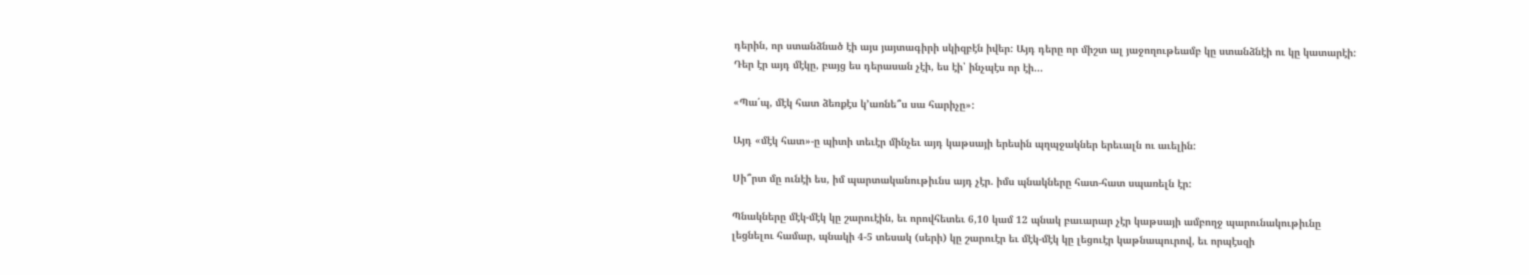դերին, որ ստանձնած էի այս յայտագիրի սկիզբէն իվեր: Այդ դերը որ միշտ ալ յաջողութեամբ կը ստանձնէի ու կը կատարէի: Դեր էր այդ մէկը, բայց ես դերասան չէի, ես էի՝ ինչպէս որ էի…

«Պա՛պ, մէկ հատ ձեռքէս կ’առնե՞ս սա հարիչը»:

Այդ «մէկ հատ»-ը պիտի տեւէր մինչեւ այդ կաթսայի երեսին պղպջակներ երեւալն ու աւելին:

Սի՞րտ մը ունէի ես, իմ պարտականութիւնս այդ չէր. իմս պնակները հատ-հատ սպառելն էր:

Պնակները մէկ-մէկ կը շարուէին, եւ որովհետեւ 6,10 կամ 12 պնակ բաւարար չէր կաթսայի ամբողջ պարունակութիւնը լեցնելու համար, պնակի 4-5 տեսակ (սերի) կը շարուէր եւ մէկ-մէկ կը լեցուէր կաթնապուրով, եւ որպէսզի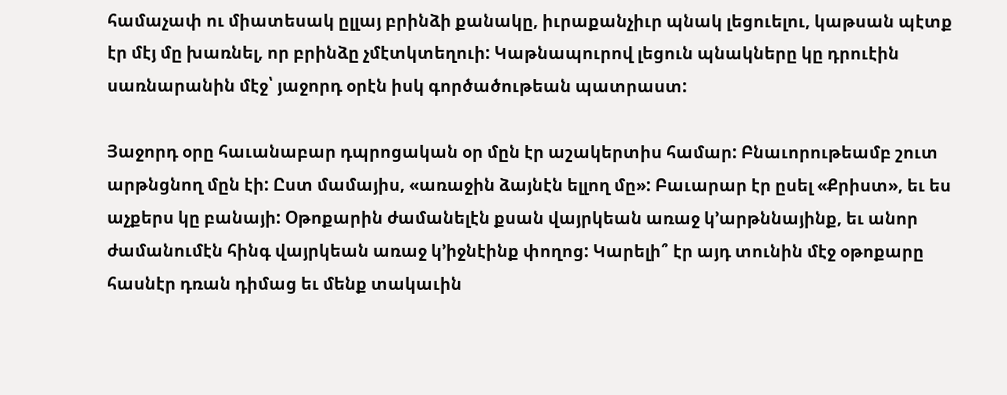համաչափ ու միատեսակ ըլլայ բրինձի քանակը, իւրաքանչիւր պնակ լեցուելու, կաթսան պէտք էր մէյ մը խառնել, որ բրինձը չմէտկտեղուի: Կաթնապուրով լեցուն պնակները կը դրուէին սառնարանին մէջ՝ յաջորդ օրէն իսկ գործածութեան պատրաստ:

Յաջորդ օրը հաւանաբար դպրոցական օր մըն էր աշակերտիս համար: Բնաւորութեամբ շուտ արթնցնող մըն էի: Ըստ մամայիս, «առաջին ձայնէն ելլող մը»: Բաւարար էր ըսել «Քրիստ», եւ ես աչքերս կը բանայի: Օթոքարին ժամանելէն քսան վայրկեան առաջ կ’արթննայինք, եւ անոր ժամանումէն հինգ վայրկեան առաջ կ’իջնէինք փողոց: Կարելի՞ էր այդ տունին մէջ օթոքարը հասնէր դռան դիմաց եւ մենք տակաւին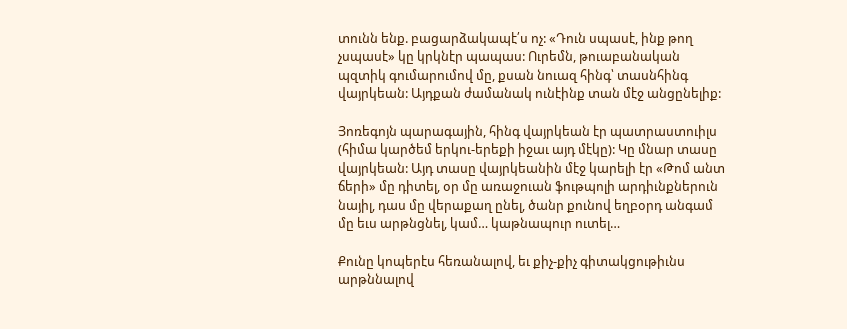տունն ենք. բացարձակապէ՛ս ոչ: «Դուն սպասէ, ինք թող չսպասէ» կը կրկնէր պապաս: Ուրեմն, թուաբանական պզտիկ գումարումով մը, քսան նուազ հինգ՝ տասնհինգ վայրկեան: Այդքան ժամանակ ունէինք տան մէջ անցընելիք:

Յոռեգոյն պարագային, հինգ վայրկեան էր պատրաստուիլս (հիմա կարծեմ երկու-երեքի իջաւ այդ մէկը): Կը մնար տասը վայրկեան: Այդ տասը վայրկեանին մէջ կարելի էր «Թոմ անտ ճերի» մը դիտել, օր մը առաջուան ֆութպոլի արդիւնքներուն նայիլ, դաս մը վերաքաղ ընել, ծանր քունով եղբօրդ անգամ մը եւս արթնցնել, կամ… կաթնապուր ուտել…

Քունը կոպերէս հեռանալով, եւ քիչ-քիչ գիտակցութիւնս արթննալով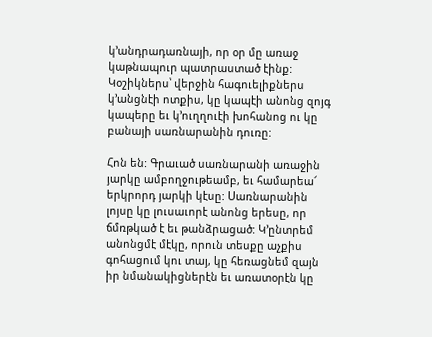կ’անդրադառնայի, որ օր մը առաջ կաթնապուր պատրաստած էինք: Կօշիկներս՝ վերջին հագուելիքներս կ’անցնէի ոտքիս, կը կապէի անոնց զոյգ կապերը եւ կ’ուղղուէի խոհանոց ու կը բանայի սառնարանին դուռը:

Հոն են: Գրաւած սառնարանի առաջին յարկը ամբողջութեամբ, եւ համարեա՜ երկրորդ յարկի կէսը: Սառնարանին լոյսը կը լուսաւորէ անոնց երեսը, որ ճմռթկած է եւ թանձրացած: Կ’ընտրեմ անոնցմէ մէկը, որուն տեսքը աչքիս գոհացում կու տայ, կը հեռացնեմ զայն իր նմանակիցներէն եւ առատօրէն կը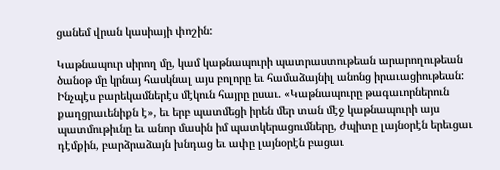ցանեմ վրան կասիայի փոշին:

Կաթնապուր սիրող մը, կամ կաթնապուրի պատրաստութեան արարողութեան ծանօթ մը կրնայ հասկնալ այս բոլորը եւ համաձայնիլ անոնց իրաւացիութեան: Ինչպէս բարեկամներէս մէկուն հայրը ըսաւ. «Կաթնապուրը թագաւորներուն քաղցրաւենիքն է», եւ երբ պատմեցի իրեն մեր տան մէջ կաթնապուրի այս պատմութիւնը եւ անոր մասին իմ պատկերացումները, ժպիտը լայնօրէն երեւցաւ դէմքին, բարձրաձայն խնդաց եւ ափը լայնօրէն բացաւ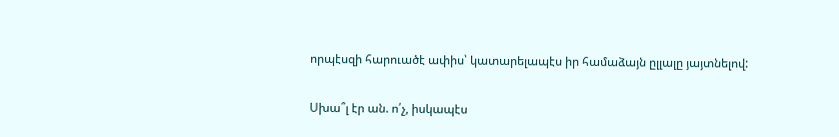որպէսզի հարուածէ ափիս՝ կատարելապէս իր համաձայն ըլլալը յայտնելով:

Սխա՞լ էր ան. ո՛չ, իսկապէս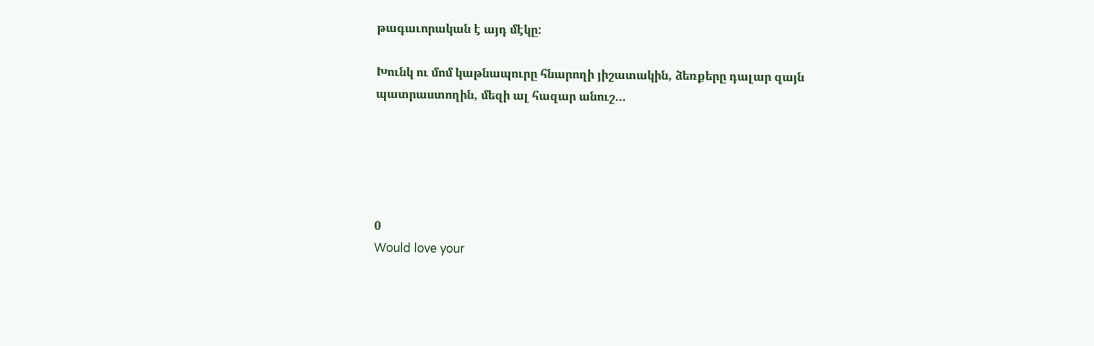թագաւորական է այդ մէկը:

Խունկ ու մոմ կաթնապուրը հնարողի յիշատակին, ձեռքերը դալար զայն պատրաստողին, մեզի ալ հազար անուշ…





0
Would love your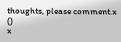thoughts, please comment.x
()
x